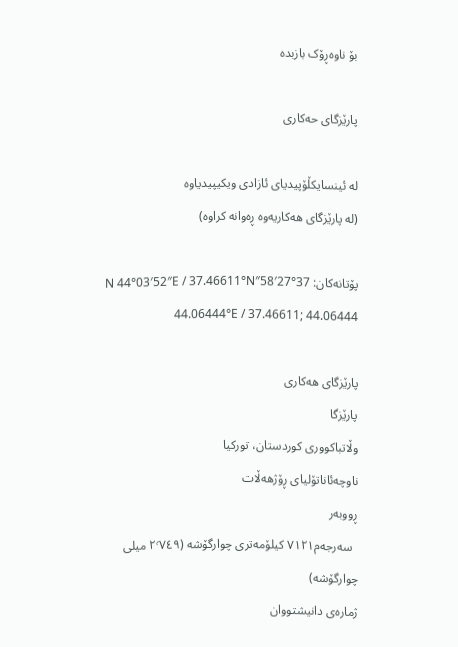بۆ ناوەڕۆک بازبدە

پارێزگای حەکاری

لە ئینسایکڵۆپیدیای ئازادی ویکیپیدیاوە
(لە پارێزگای ھەکاریەوە ڕەوانە کراوە)

پۆتانەکان: 37°27′58″N 44°03′52″E / 37.46611°N 44.06444°E / 37.46611; 44.06444

پارێزگای ھەکاری
پارێزگا
وڵاتباکووری کوردستان، تورکیا
ناوچەئاناتۆلیای ڕۆژھەڵات
ڕووبەر
  سەرجەم٧١٢١ کیلۆمەتری چوارگۆشە (٢٬٧٤٩ میلی چوارگۆشە)
ژمارەی دانیشتووان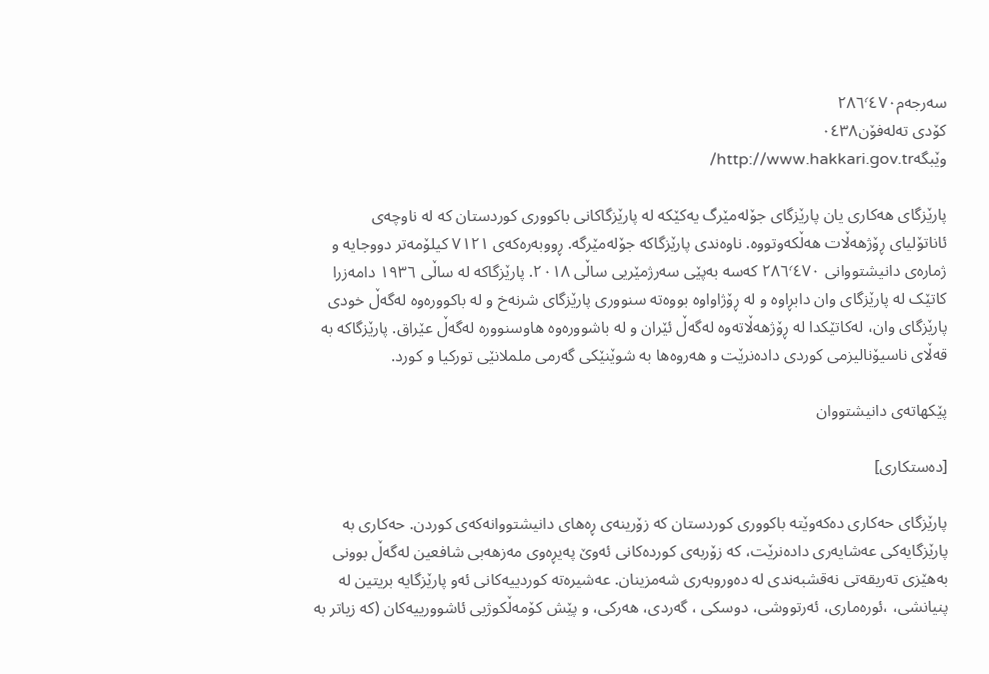سەرجەم٢٨٦٬٤٧٠
کۆدی تەلەفۆن٠٤٣٨
وێبگەhttp://www.hakkari.gov.tr/

پارێزگای ھەکاری یان پارێزگای جۆلەمێرگ یەکێکە لە پارێزگاکانی باکووری کوردستان کە لە ناوچەی ئاناتۆلیای ڕۆژھەڵات ھەڵکەوتووە. ناوەندی پارێزگاکە جۆلەمێرگە. ڕووبەرەکەی ٧١٢١ کیلۆمەتر دووجایە و ژمارەی دانیشتووانی ٢٨٦٬٤٧٠ کەسە بەپێی سەرژمێریی ساڵی ٢٠١٨. پارێزگاکە لە ساڵی ١٩٣٦ دامەزرا کاتێک لە پارێزگای وان دابڕاوە و لە ڕۆژاواوە بووەتە سنووری پارێزگای شرنەخ و لە باکوورەوە لەگەڵ خودی پارێزگای وان، لەکاتێکدا لە ڕۆژھەڵاتەوە لەگەڵ ئێران و لە باشوورەوە ھاوسنوورە لەگەڵ عێراق. پارێزگاکە بە قەڵای ناسیۆنالیزمی کوردی دادەنرێت و ھەروەھا بە شوێنێکی گەرمی ململانێی تورکیا و کورد.

پێکھاتەی دانیشتووان

[دەستکاری]

پارێزگای حەکاری دەکەوێتە باکووری کوردستان کە زۆرینەی ڕەھای دانیشتووانەکەی کوردن. حەکاری بە پارێزگایەکی عەشایەری دادەنرێت، کە زۆربەی کوردەکانی ئەوێ پەیڕەوی مەزھەبی شافعین لەگەڵ بوونی بەھێزی تەریقەتی نەقشبەندی لە دەوروبەری شەمزینان. عەشیرەتە کوردییەکانی ئەو پارێزگایە بریتین لە پنیانشی، ،ئورەماری، ئەرتووشی، دوسکی ، گەردی، ھەرکی، و پێش کۆمەڵکوژیی ئاشوورییەکان (کە زیاتر بە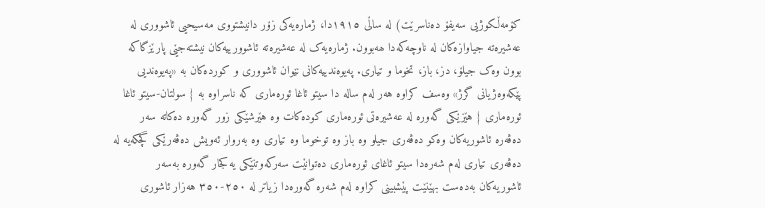کۆمەڵکوژیی سەیفۆ دەناسرێت) لە ساڵی ١٩١٥دا، ژمارەیەکی زۆر دانیشتووی مەسیحیی ئاشووری لە عەشیرەتە جیاوازەکان لە ناوچەکەدا ھەبوون. ژمارەیەک لە عەشیرەتە ئاشوورییەکان نیشتەجێی پارێزگاکە بوون وەک جیلۆ، دز، باز، تخوما و تیاری. پەیوەندییەکانی نێوان ئاشووری و کوردەکان بە «پەیوەندیی پێکەوەژیانی گرژ» وەسف کراوە هەر لەم سالە دا سیتو ئاغا ئورەماری کە ناسراوە بە { سولتان-سیتو ئاغا ئورەماری } هێزێکی گەورە لە عەشیرەتی ئورەماری کودەکات وە هێرشێکی زور گەورە دەکاتە سەر دەڤەرە ئاشوریەکان وەکو دەڤەری جیلو وە باز وە توخوما وە تیاری وە بەروار ئەویش دەڤەرێکی گچکەیە لە دەڤەری تیاری لەم شەرەدا سیتو ئاغای ئورەماری دەتوانێت سەرکەوتنێکی یەکجار گەورە بەسەر ئاشوریەکان بەدەست بهێنێت پێشبینی کراوە لەم شەرە گەورەدا زیاتر لە ٢٥٠-٣٥٠ هەزار ئاشوری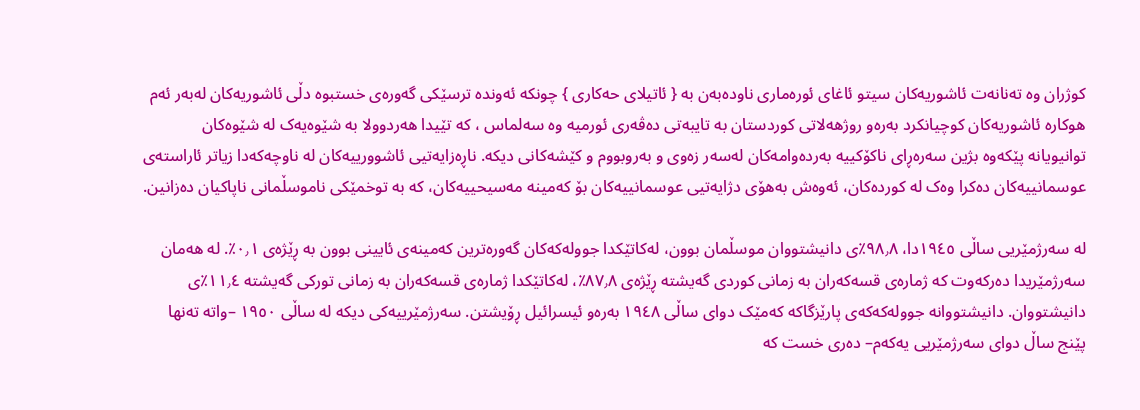کوژران وە تەنانەت ئاشوریەکان سیتو ئاغای ئورەماری ناودەبەن بە { ئاتیلای حەکاری } چونکە ئەوندە ترسێکی گەورەی خستبوە دڵی ئاشوریەکان لەبەر ئەم هوکارە ئاشوریەکان کوچیانکرد بەرەو روژهەلاتی کوردستان بە تایبەتی دەڤەری ئورمیە وە سەلماس ، کە تێیدا ھەردوولا بە شێوەیەک لە شێوەکان توانیویانە پێکەوە بژین سەرەڕای ناکۆکییە بەردەوامەکان لەسەر زەوی و بەروبووم و کێشەکانی دیکە. ناڕەزایەتیی ئاشوورییەکان لە ناوچەکەدا زیاتر ئاراستەی عوسمانییەکان دەکرا وەک لە کوردەکان، ئەوەش بەھۆی دژایەتیی عوسمانییەکان بۆ کەمینە مەسیحییەکان، کە بە توخمێکی ناموسڵمانی ناپاکیان دەزانین.

لە سەرژمێریی ساڵی ١٩٤٥دا، ٩٨٫٨٪ی دانیشتووان موسڵمان بوون، لەکاتێکدا جوولەکەکان گەورەترین کەمینەی ئایینی بوون بە ڕێژەی ٠٫١٪. لە ھەمان سەرژمێریدا دەرکەوت کە ژمارەی قسەکەران بە زمانی کوردی گەیشتە ڕێژەی ٨٧٫٨٪، لەکاتێکدا ژمارەی قسەکەران بە زمانی تورکی گەیشتە ١١٫٤٪ی دانیشتووان. دانیشتووانە جوولەکەکەی پارێزگاکە کەمێک دوای ساڵی ١٩٤٨ بەرەو ئیسرائیل ڕۆیشتن. سەرژمێرییەکی دیکە لە ساڵی ١٩٥٠ –واتە تەنھا پێنج ساڵ دوای سەرژمێریی یەکەم– دەری خست کە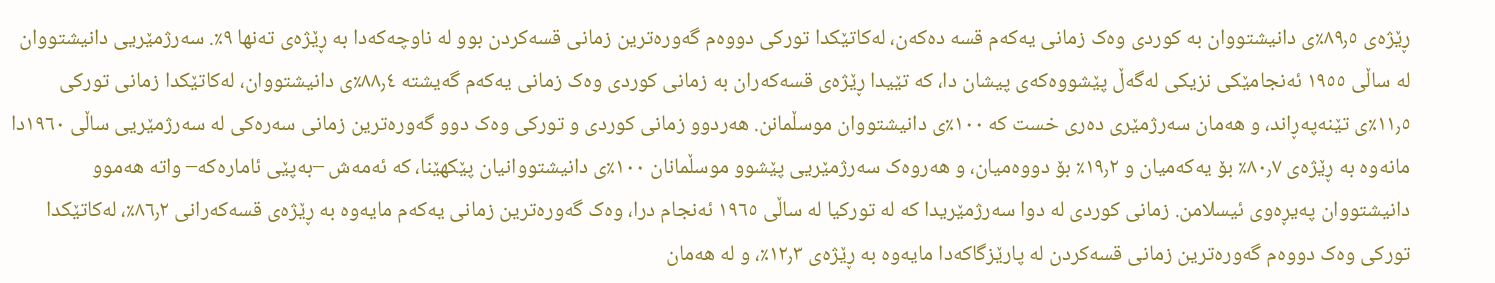ڕێژەی ٨٩٫٥٪ی دانیشتووان بە کوردی وەک زمانی یەکەم قسە دەکەن، لەکاتێکدا تورکی دووەم گەورەترین زمانی قسەکردن بوو لە ناوچەکەدا بە ڕێژەی تەنھا ٩٪. سەرژمێریی دانیشتووان لە ساڵی ١٩٥٥ ئەنجامێکی نزیکی لەگەڵ پێشووەکەی پیشان دا، کە تێیدا ڕێژەی قسەکەران بە زمانی کوردی وەک زمانی یەکەم گەیشتە ٨٨٫٤٪ی دانیشتووان، لەکاتێکدا زمانی تورکی ١١٫٥٪ی تێنەپەڕاند، و ھەمان سەرژمێری دەری خست کە ١٠٠٪ی دانیشتووان موسڵمانن. ھەردوو زمانی کوردی و تورکی وەک دوو گەورەترین زمانی سەرەکی لە سەرژمێریی ساڵی ١٩٦٠دا مانەوە بە ڕێژەی ٨٠٫٧٪ بۆ یەکەمیان و ١٩٫٢٪ بۆ دووەمیان، و ھەروەک سەرژمێریی پێشوو موسڵمانان ١٠٠٪ی دانیشتووانیان پێکھێنا، کە ئەمەش –بەپێی ئامارەکە– واتە ھەموو دانیشتووان پەیڕەوی ئیسلامن. زمانی کوردی لە دوا سەرژمێریدا کە لە تورکیا لە ساڵی ١٩٦٥ ئەنجام درا، وەک گەورەترین زمانی یەکەم مایەوە بە ڕێژەی قسەکەرانی ٨٦٫٢٪، لەکاتێکدا تورکی وەک دووەم گەورەترین زمانی قسەکردن لە پارێزگاکەدا مایەوە بە ڕێژەی ١٢٫٣٪، و لە ھەمان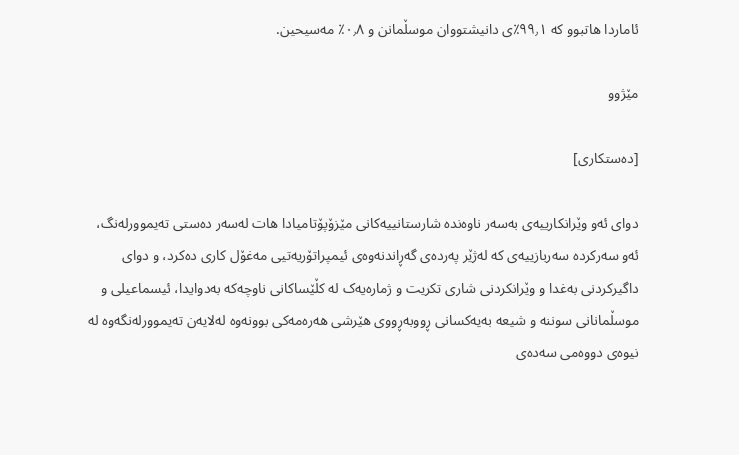ئاماردا ھاتبوو کە ٩٩٫١٪ی دانیشتووان موسڵمانن و ٠٫٨٪ مەسیحین.

مێژوو

[دەستکاری]

دوای ئەو وێرانکارییەی بەسەر ناوەندە شارستانییەکانی مێزۆپۆتامیادا ھات لەسەر دەستی تەیموورلەنگ، ئەو سەرکردە سەربازییەی کە لەژێر پەردەی گەڕاندنەوەی ئیمپراتۆریەتیی مەغۆل کاری دەکرد، و دوای داگیرکردنی بەغدا و وێرانکردنی شاری تکریت و ژمارەیەک لە کڵێساکانی ناوچەکە بەدوایدا، ئیسماعیلی و موسڵمانانی سوننە و شیعە بەیەکسانی ڕووبەڕووی ھێرشی ھەرەمەکی بوونەوە لەلایەن تەیموورلەنگەوە لە نیوەی دووەمی سەدەی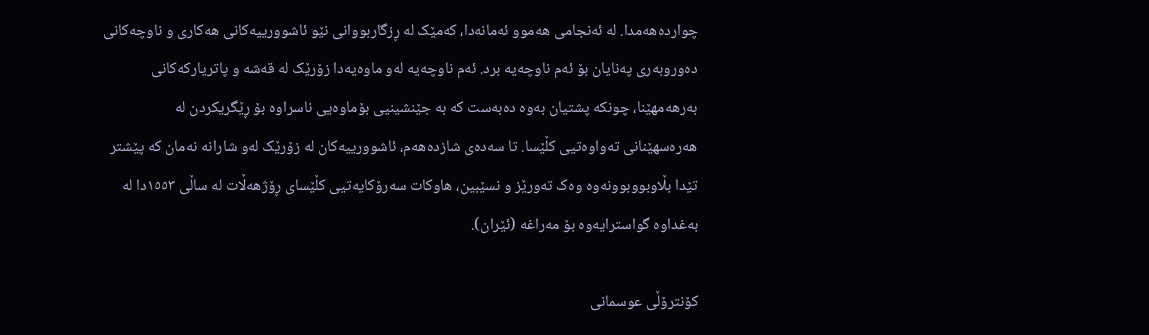چواردەھەمدا. لە ئەنجامی ھەموو ئەمانەدا، کەمێک لە ڕزگاربووانی نێو ئاشوورییەکانی ھەکاری و ناوچەکانی دەوروبەری پەنایان بۆ ئەم ناوچەیە برد. ئەم ناوچەیە لەو ماوەیەدا زۆرێک لە قەشە و پاتریارکەکانی بەرھەمھێنا، چونکە پشتیان بەوە دەبەست کە بە جێنشینیی بۆماوەیی ناسراوە بۆ ڕێگریکردن لە ھەرەسھێنانی تەواوەتیی کڵێسا. تا سەدەی شازدەھەم، ئاشوورییەکان لە زۆرێک لەو شارانە نەمان کە پێشتر تێدا بڵاوبووبوونەوە وەک تەورێز و نسێبین، ھاوکات سەرۆکایەتیی کڵێسای ڕۆژھەڵات لە ساڵی ١٥٥٣دا لە بەغداوە گواسترایەوە بۆ مەراغە (ئێران).

کۆنترۆڵی عوسمانی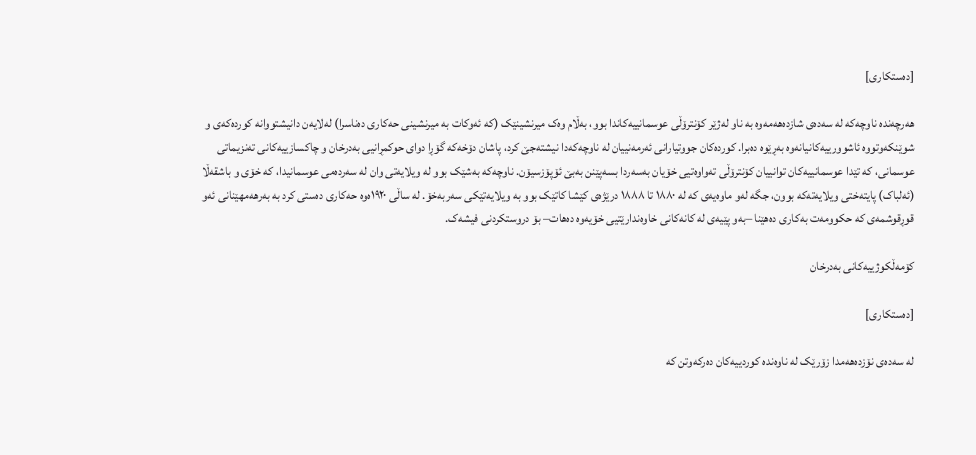[دەستکاری]

ھەرچەندە ناوچەکە لە سەدەی شازدەھەمەوە بە ناو لەژێر کۆنترۆڵی عوسمانییەکاندا بوو، بەڵام وەک میرنشینێک (کە ئەوکات بە میرنشینی حەکاری دەناسرا) لەلایەن دانیشتووانە کوردەکەی و شوێنکەوتووە ئاشوورییەکانیانەوە بەڕێوە دەبرا. کوردەکان جووتیارانی ئەرمەنییان لە ناوچەکەدا نیشتەجێ کرد، پاشان دۆخەکە گۆڕا دوای حوکمڕانیی بەدرخان و چاکسازییەکانی تەنزیماتی عوسمانی، کە تێدا عوسمانییەکان توانییان کۆنترۆڵی تەواوەتیی خۆیان بەسەردا بسەپێنن بەبێ ئۆپۆزسیۆن. ناوچەکە بەشێک بوو لە ویلایەتی وان لە سەردەمی عوسمانیدا، کە خۆی و باشقەڵا (ئەلباک) پایتەختی ویلایەتەکە بوون، جگە لەو ماوەیەی کە لە ١٨٨٠ تا ١٨٨٨ درێژەی کێشا کاتێک بوو بە ویلایەتێکی سەربەخۆ. لە ساڵی ١٩٢٠ەوە حەکاری دەستی کرد بە بەرھەمھێنانی ئەو قوڕقوشمەی کە حکوومەت بەکاری دەھێنا –بەو پێیەی لە کانەکانی خاوەندارێتیی خۆیەوە دەھات– بۆ دروستکردنی فیشەک.

کۆمەڵکوژییەکانی بەدرخان

[دەستکاری]

لە سەدەی نۆزدەھەمدا زۆرێک لە ناوەندە کوردییەکان دەرکەوتن کە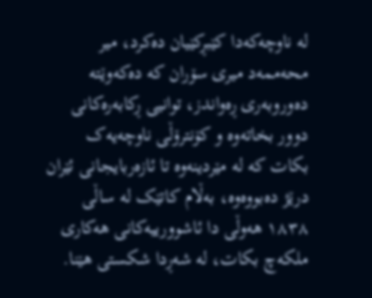لە ناوچەکەدا کێبڕکێیان دەکرد، میر محەممەد میری سۆران کە دەکەوێتە دەوروبەری ڕەواندز، توانیی ڕکابەرەکانی دوور بخاتەوە و کۆنترۆڵی ناوچەیەک بکات کە لە مێردینەوە تا ئازەربایجانی ئێران درێژ دەبووەوە، بەڵام کاتێک لە ساڵی ١٨٣٨ ھەوڵی دا ئاشوورییەکانی ھەکاری ملکەچ بکات، لە شەڕدا شکستی ھێنا.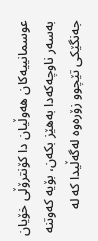عوسمانییەکان ھەوڵیان دا کۆنترۆڵی خۆیان بەسەر ناوچەکەدا بەھێز بکەن، بۆیە کەوتنە جەنگێکی تێچوو زۆرەوە لەگەڵیدا کە لە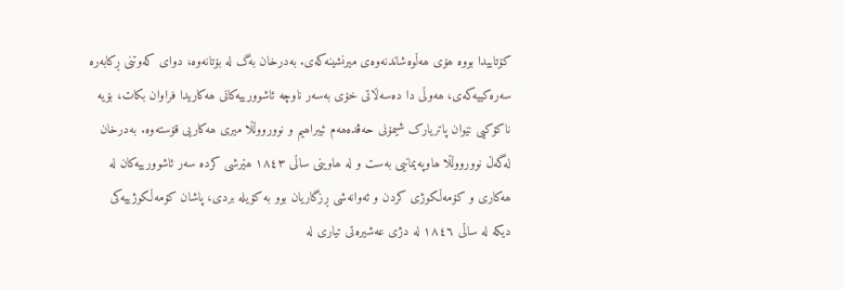کۆتاییدا بووە ھۆی ھەڵوەشاندنەوەی میرنشینەکەی. بەدرخان بەگ لە بۆتانەوە، دوای کەوتنی ڕکابەرە سەرەکییەکەی، ھەوڵی دا دەسەڵاتی خۆی بەسەر ناوچە ئاشوورییەکانی ھەکاریدا فراوان بکات، بۆیە ناکۆکیی نێوان پاتریارک شیمۆنی حەڤدەھەم ئیبراھیم و نوورووڵڵا میری ھەکاریی قۆستەوە. بەدرخان لەگەڵ نوورووڵڵا ھاوپەیمانیی بەست و لە ھاوینی ساڵی ١٨٤٣ ھێرشی کردە سەر ئاشوورییەکان لە ھەکاری و کۆمەڵکوژی کردن و ئەوانەشی ڕزگاریان بوو بە کۆیلە بردی، پاشان کۆمەڵکوژییەکی دیکە لە ساڵی ١٨٤٦ لە دژی عەشیرەتی تیاری لە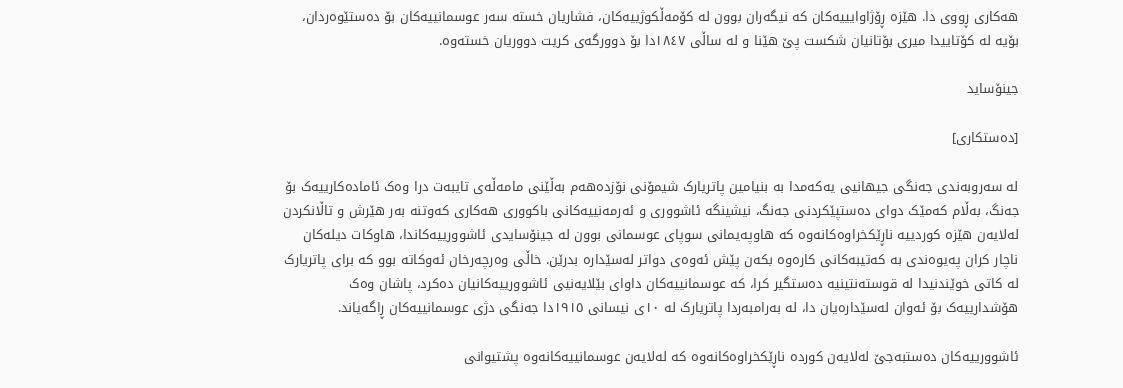ھەکاری ڕووی دا. ھێزە ڕۆژاوایییەکان کە نیگەران بوون لە کۆمەڵکوژییەکان، فشاریان خستە سەر عوسمانییەکان بۆ دەستێوەردان، بۆیە لە کۆتاییدا میری بۆتانیان شکست پێ ھێنا و لە ساڵی ١٨٤٧دا بۆ دوورگەی کریت دووریان خستەوە.

جینۆساید

[دەستکاری]

لە سەروبەندی جەنگی جیھانیی یەکەمدا بە بنیامین پاتریارک شیمۆنی نۆزدەھەم بەڵێنی مامەڵەی تایبەت درا وەک ئامادەکارییەک بۆ جەنگ، بەڵام کەمێک دوای دەستپێکردنی جەنگ، نیشینگە ئاشووری و ئەرمەنییەکانی باکووری ھەکاری کەوتنە بەر ھێرش و تاڵانکردن لەلایەن ھێزە کوردییە ناڕێکخراوەکانەوە کە ھاوپەیمانی سوپای عوسمانی بوون لە جینۆسایدی ئاشوورییەکاندا، ھاوکات دیلەکان ناچار کران پەیوەندی بە کەتیبەکانی کارەوە بکەن پێش ئەوەی دواتر لەسێدارە بدرێن. خاڵی وەرچەرخان ئەوکاتە بوو کە برای پاتریارک لە کاتی خوێندنیدا لە قوستەنتینیە دەستگیر کرا، کە عوسمانییەکان داوای بێلایەنیی ئاشوورییەکانیان دەکرد، پاشان وەک ھۆشدارییەک بۆ ئەوان لەسێدارەیان دا، لە بەرامبەردا پاتریارک لە ١٠ی نیسانی ١٩١٥دا جەنگی دژی عوسمانییەکان ڕاگەیاند.

ئاشوورییەکان دەستبەجێ لەلایەن کوردە ناڕێکخراوەکانەوە کە لەلایەن عوسمانییەکانەوە پشتیوانی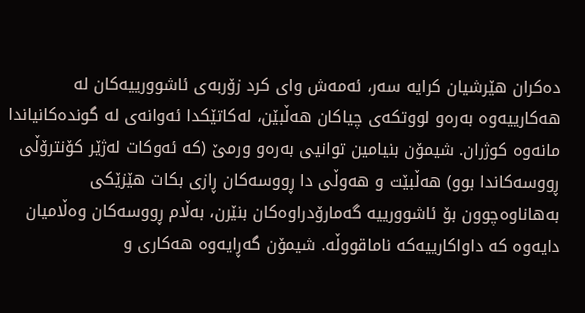دەکران ھێرشیان کرایە سەر، ئەمەش وای کرد زۆربەی ئاشوورییەکان لە ھەکارییەوە بەرەو لووتکەی چیاکان ھەڵبێن، لەکاتێکدا ئەوانەی لە گوندەکانیاندا مانەوە کوژران. شیمۆن بنیامین توانیی بەرەو ورمێ (کە ئەوکات لەژێر کۆنترۆڵی ڕووسەکاندا بوو) ھەڵبێت و ھەوڵی دا ڕووسەکان ڕازی بکات ھێزێکی بەھاناوەچوون بۆ ئاشوورییە گەمارۆدراوەکان بنێرن، بەڵام ڕووسەکان وەڵامیان دایەوە کە داواکارییەکە ناماقووڵە. شیمۆن گەڕایەوە ھەکاری و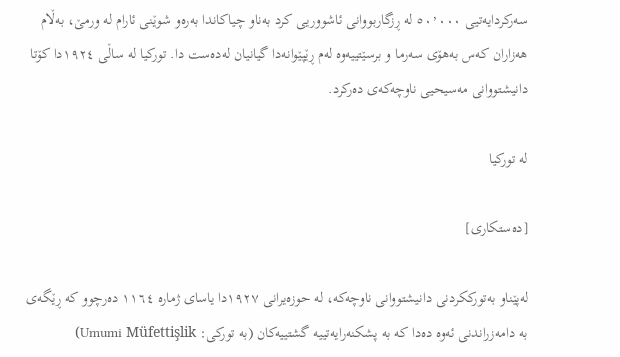سەرکردایەتیی ٥٠٬٠٠٠ لە ڕزگاربووانی ئاشووریی کرد بەناو چیاکاندا بەرەو شوێنی ئارام لە ورمێ، بەڵام ھەزاران کەس بەھۆی سەرما و برسێتییەوە لەم ڕێپێوانەدا گیانیان لەدەست دا. تورکیا لە ساڵی ١٩٢٤دا کۆتا دانیشتووانی مەسیحیی ناوچەکەی دەرکرد.

لە تورکیا

[دەستکاری]

لەپێناو بەتورککردنی دانیشتووانی ناوچەکە، لە حوزەیرانی ١٩٢٧دا یاسای ژمارە ١١٦٤ دەرچوو کە ڕێگەی بە دامەزراندنی ئەوە دەدا کە بە پشکنەرایەتییە گشتییەکان (بە تورکی: Umumi Müfettişlik)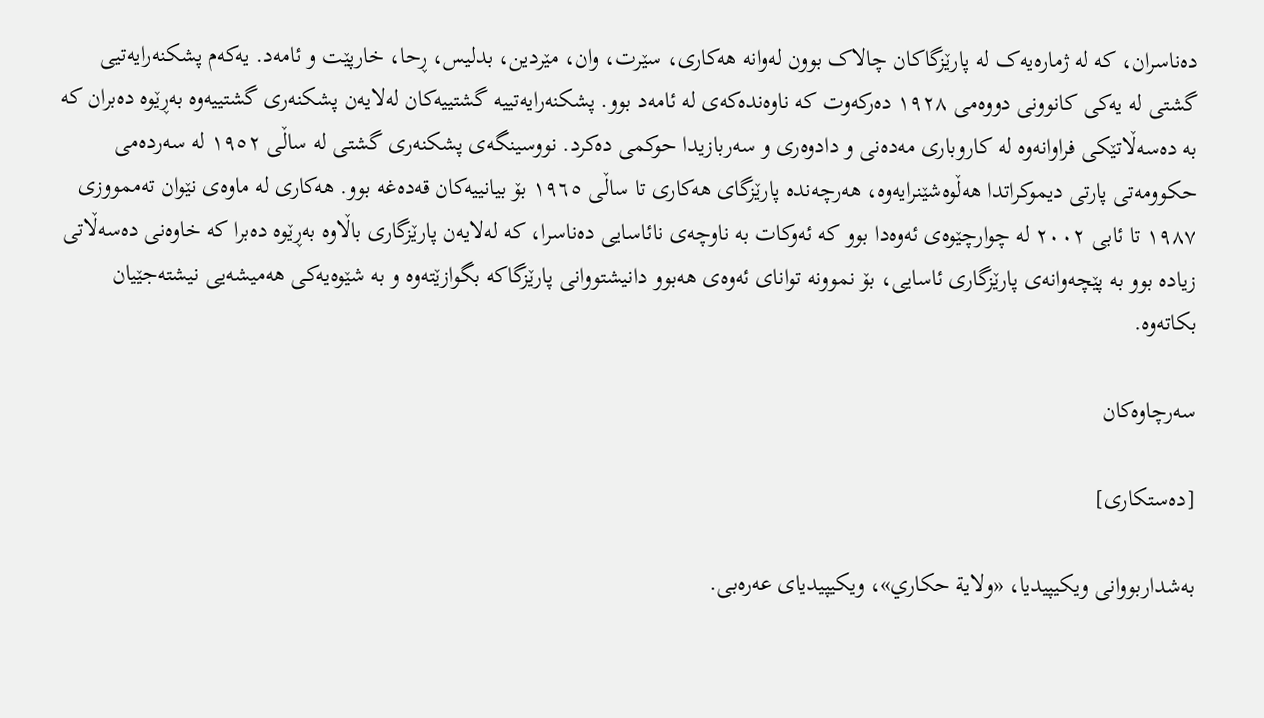دەناسران، کە لە ژمارەیەک لە پارێزگاکان چالاک بوون لەوانە ھەکاری، سێرت، وان، مێردین، بدلیس، ڕحا، خارپێت و ئامەد. یەکەم پشکنەرایەتیی گشتی لە یەکی کانوونی دووەمی ١٩٢٨ دەرکەوت کە ناوەندەکەی لە ئامەد بوو. پشکنەرایەتییە گشتییەکان لەلایەن پشکنەری گشتییەوە بەڕێوە دەبران کە بە دەسەڵاتێکی فراوانەوە لە کاروباری مەدەنی و دادوەری و سەربازیدا حوکمی دەکرد. نووسینگەی پشکنەری گشتی لە ساڵی ١٩٥٢ لە سەردەمی حکوومەتی پارتی دیموکراتدا ھەڵوەشێنرایەوە، ھەرچەندە پارێزگای ھەکاری تا ساڵی ١٩٦٥ بۆ بیانییەکان قەدەغە بوو. ھەکاری لە ماوەی نێوان تەممووزی ١٩٨٧ تا ئابی ٢٠٠٢ لە چوارچێوەی ئەوەدا بوو کە ئەوکات بە ناوچەی نائاسایی دەناسرا، کە لەلایەن پارێزگاری باڵاوە بەڕێوە دەبرا کە خاوەنی دەسەڵاتی زیادە بوو بە پێچەوانەی پارێزگاری ئاسایی، بۆ نموونە توانای ئەوەی ھەبوو دانیشتووانی پارێزگاکە بگوازێتەوە و بە شێوەیەکی ھەمیشەیی نیشتەجێیان بکاتەوە.

سەرچاوەکان

[دەستکاری]

بەشداربووانی ویکیپیدیا، «ولاية حكاري»، ویکیپیدیای عەرەبی.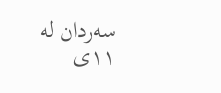سەردان لە ١١ی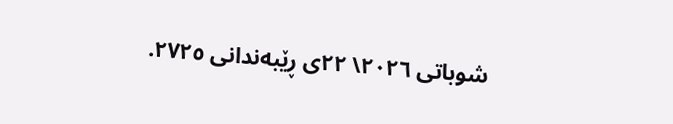شوباتی ٢٠٢٦\ ٢٢ی ڕێبەندانی ٢٧٢٥.